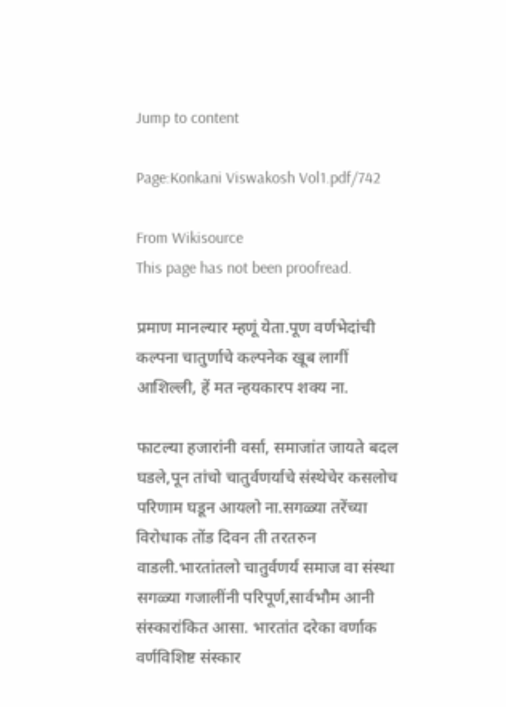Jump to content

Page:Konkani Viswakosh Vol1.pdf/742

From Wikisource
This page has not been proofread.

प्रमाण मानल्यार म्हणूं येता.पूण वर्णभेदांची कल्पना चातुर्णाचे कल्पनेक खूब लागीं आशिल्ली, हें मत न्हयकारप शक्य ना.

फाटल्या हजारांनी वर्सा, समाजांत जायते बदल घडले,पून तांचो चातुर्वणर्याचे संस्थेचेर कसलोच परिणाम घडून आयलो ना.सगळ्या तरेंच्या विरोधाक तोंड दिवन ती तरतरुन वाडली.भारतांतलो चातुर्वणर्य समाज वा संस्था सगळ्या गजालींनी परिपूर्ण,सार्वभौम आनी संस्कारांकित आसा. भारतांत दरेका वर्णाक वर्णविशिष्ट संस्कार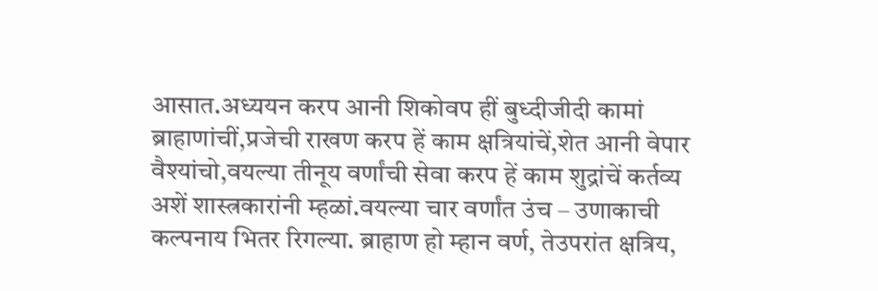आसात.अध्ययन करप आनी शिकोवप हीं बुध्दीजीदी कामां ब्राहाणांचीं,प्रजेची राखण करप हें काम क्षत्रियांचें,शेत आनी वेपार वैश्यांचो,वयल्या तीनूय वर्णांची सेवा करप हें काम शुद्रांचें कर्तव्य अशें शास्त्रकारांनी म्हळां.वयल्या चार वर्णांत उंच – उणाकाची कल्पनाय भितर रिगल्या. ब्राहाण हो म्हान वर्ण, तेउपरांत क्षत्रिय,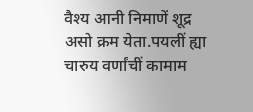वैश्य आनी निमाणें शूद्र असो क्रम येता.पयलीं ह्या चारुय वर्णांचीं कामाम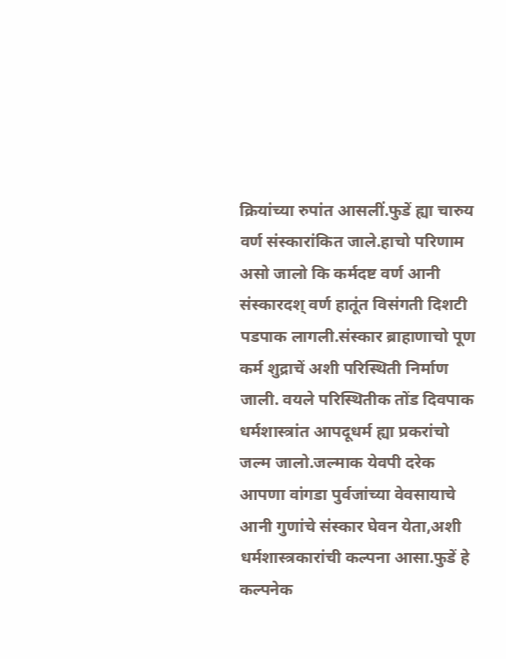क्रियांच्या रुपांत आसलीं.फुडें ह्या चारुय वर्ण संस्कारांकित जाले.हाचो परिणाम असो जालो कि कर्मदष्ट वर्ण आनी संस्कारदश् वर्ण हातूंत विसंगती दिशटी पडपाक लागली.संस्कार ब्राहाणाचो पूण कर्म शुद्राचें अशी परिस्थिती निर्माण जाली. वयले परिस्थितीक तोंड दिवपाक धर्मशास्त्रांत आपदूधर्म ह्या प्रकरांचो जल्म जालो.जल्माक येवपी दरेक आपणा वांगडा पुर्वजांच्या वेवसायाचे आनी गुणांचे संस्कार घेवन येता,अशी धर्मशास्त्रकारांची कल्पना आसा.फुडें हे कल्पनेक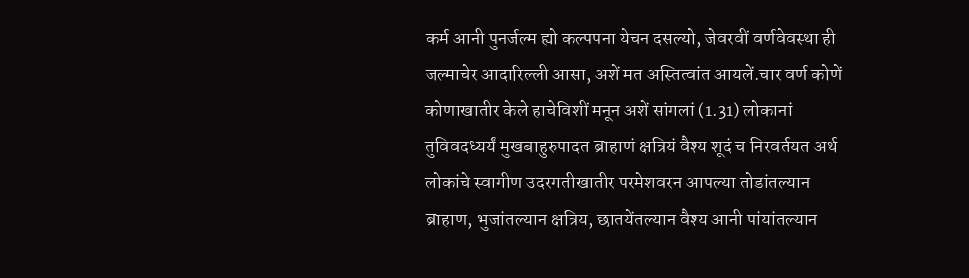कर्म आनी पुनर्जल्म ह्यो कल्पपना येचन दसल्यो, जेवरवीं वर्णवेवस्था ही जल्माचेर आदारिल्ली आसा, अशें मत अस्तित्वांत आयलें.चार वर्ण कोणें कोणाखातीर केले हाचेविशीं मनून अशें सांगलां (1.31) लोकानां तुविवदध्यर्यं मुखबाहुरुपादत ब्राहाणं क्षत्रियं वैश्य शूदं च निरवर्तयत अर्थ लोकांचे स्वागीण उदरगतीखातीर परमेशवरन आपल्या तोडांतल्यान ब्राहाण, भुजांतल्यान क्षत्रिय, छातयेंतल्यान वैश्य आनी पांयांतल्यान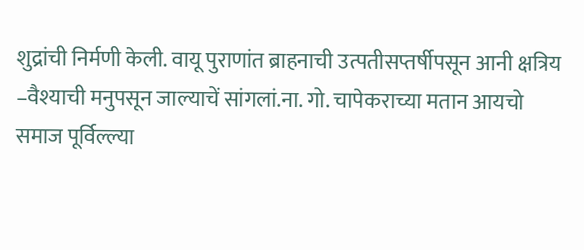शुद्रांची निर्मणी केली. वायू पुराणांत ब्राहनाची उत्पतीसप्तर्षीपसून आनी क्षत्रिय –वैश्याची मनुपसून जाल्याचें सांगलां.ना. गो. चापेकराच्या मतान आयचो समाज पूर्विल्ल्या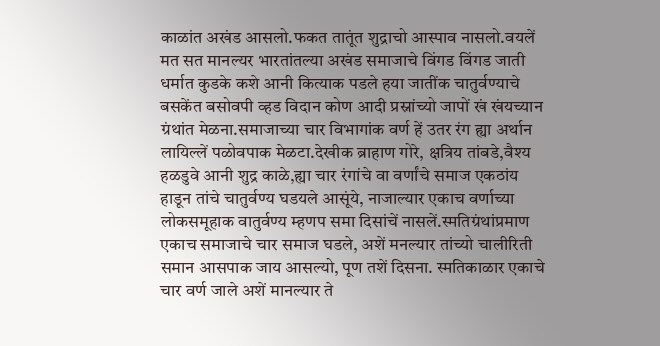काळांत अखंड आसलो.फकत तातूंत शुद्राचो आस्पाव नासलो.वयलें मत सत मानल्यर भारतांतल्या अखंड समाजाचे विंगड विंगड जाती धर्मात कुडके कशे आनी कित्याक पडले हया जातींक चातुर्वण्याचे बसकेंत बसोवपी व्हड विदान कोण आदी प्रस्नांच्यो जापों खं खंयच्यान ग्रंथांत मेळना.समाजाच्या चार विभागांक वर्ण हें उतर रंग ह्या अर्थान लायिल्लें पळोवपाक मेळटा.देखीक ब्राहाण गोरे, क्षत्रिय तांबडे,वैश्य हळडुवे आनी शुद्र काळे,ह्या चार रंगांचे वा वर्णांचे समाज एकठांय हाडून तांचे चातुर्वण्य घडयले आसूंये, नाजाल्यार एकाच वर्णाच्या लोकसमूहाक वातुर्वण्य म्हणप समा दिसांचें नासलें.स्मतिग्रंथांप्रमाण एकाच समाजाचे चार समाज घडले, अशें मनल्यार तांच्यो चालीरिती समान आसपाक जाय आसल्यो, पूण तशें दिसना. स्मतिकाळार एकाचे चार वर्ण जाले अशें मानल्यार ते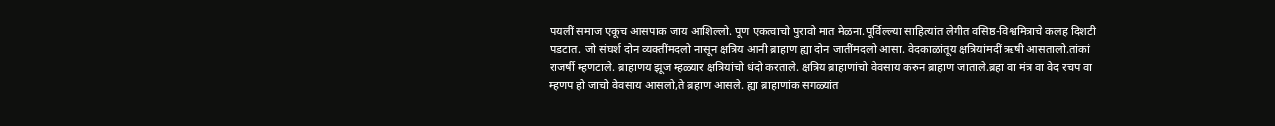पयलीं समाज एकूच आसपाक जाय आशिल्लो. पूण एकत्वाचो पुरावो मात मेळना.पूर्विल्ल्या साहित्यांत लेगीत वसिष्ठ-विश्वमित्राचे कलह दिशटी पडटात. जो संघर्श दोन व्यक्तींमदलो नासून क्षत्रिय आनी ब्राहाण ह्या दोन जातींमदलो आसा. वेदकाळांतूय क्षत्रियांमदीं ऋषी आसतालो.तांकां राजर्षी म्हणटाले. ब्राहाणय झूज म्हळ्यार क्षत्रियांचो धंदो करताले. क्षत्रिय ब्राहाणांचो वेवसाय करुन ब्राहाण जाताले.ब्रहा वा मंत्र वा वेद रचप वा म्हणप हो जाचो वेवसाय आसलो,ते ब्रहाण आसले. ह्या ब्राहाणांक सगळ्यांत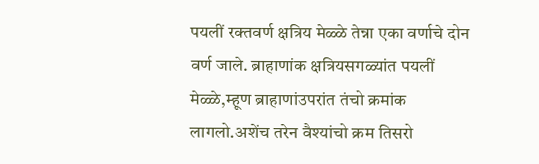पयलीं रक्तवर्ण क्षत्रिय मेळ्ळे तेन्ना एका वर्णाचे दोन वर्ण जाले. ब्राहाणांक क्षत्रियसगळ्यांत पयलीं मेळ्ळे,म्हूण ब्राहाणांउपरांत तंचो क्रमांक लागलो.अशेंच तरेन वैश्यांचो क्रम तिसरो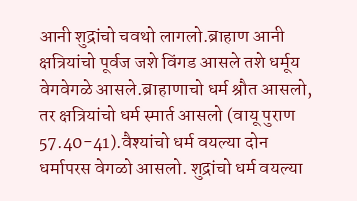आनी शुद्रांचो चवथो लागलो.ब्राहाण आनी क्षत्रियांचो पूर्वज जशे विंगड आसले तशे धर्मूय वेगवेगळे आसले.ब्राहाणाचो धर्म श्रौत आसलो, तर क्षत्रियांचो धर्म स्मार्त आसलो (वायू पुराण 57.40-41).वैश्यांचो धर्म वयल्या दोन धर्मापरस वेगळो आसलो. शुद्रांचो धर्म वयल्या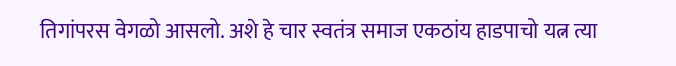तिगांपरस वेगळो आसलो. अशे हे चार स्वतंत्र समाज एकठांय हाडपाचो यत्न त्या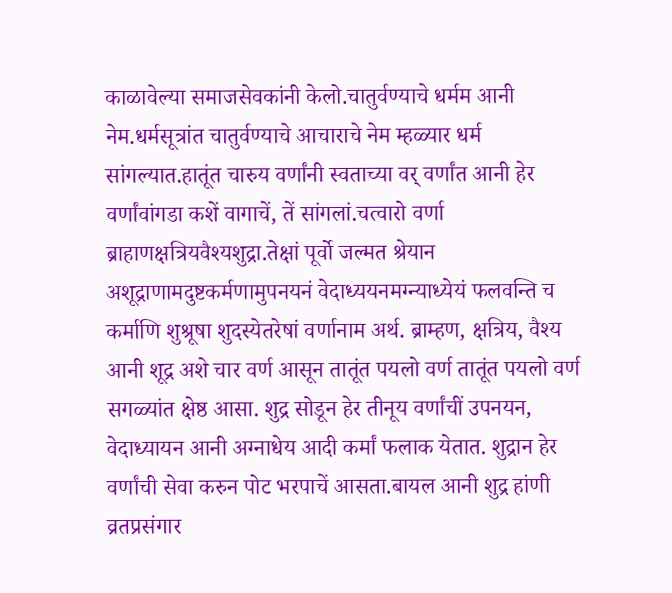काळावेल्या समाजसेवकांनी केलो.चातुर्वण्याचे धर्मम आनी नेम.धर्मसूत्रांत चातुर्वण्याचे आचाराचे नेम म्हळ्यार धर्म सांगल्यात.हातूंत चारुय वर्णांनी स्वताच्या वर् वर्णांत आनी हेर वर्णांवांगडा कशें वागाचें, तें सांगलां.चत्वारो वर्णा ब्राहाणक्षत्रियवैश्यशुद्रा.तेक्षां पूर्वो जल्मत श्रेयान अशूद्राणामदुष्टकर्मणामुपनयनं वेदाध्ययनमग्न्याध्येयं फलवन्ति च कर्माणि शुश्रूषा शुदस्येतरेषां वर्णानाम अर्थ. ब्राम्हण, क्षत्रिय, वैश्य आनी शूद्र अशे चार वर्ण आसून तातूंत पयलो वर्ण तातूंत पयलो वर्ण सगळ्यांत क्षेष्ठ आसा. शुद्र सोडून हेर तीनूय वर्णांचीं उपनयन, वेदाध्यायन आनी अग्नाधेय आदी कर्मां फलाक येतात. शुद्रान हेर वर्णांची सेवा करुन पोट भरपाचें आसता.बायल आनी शुद्र हांणी व्रतप्रसंगार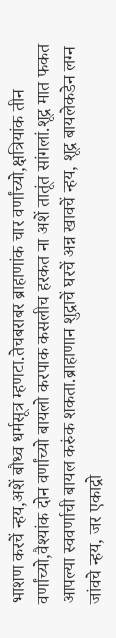भाशण करचें न्हय,अशें बौध्व धर्मसूत्र म्हणटा.तेचबराबर ब्राहाणांक चार वर्णांच्यो,क्षत्रियांक तीन वर्णांच्यो,वैश्यांक दोन वर्णांच्यो बायलो करपाक कसलीच हरकत ना अशें तातूंत सांगलां.शूद्र मात फकत आपल्या स्ववर्णाची बायल करुंक शकता.ब्राहाणान शुद्राचें घरचें अन्न खावचें न्हय, शूद्र बायलेकडेन लग्न जांवचे न्हय, जर एकाद्रो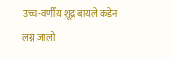उच्च-वर्णींय शूद्र बायले कडेन लग्न जालो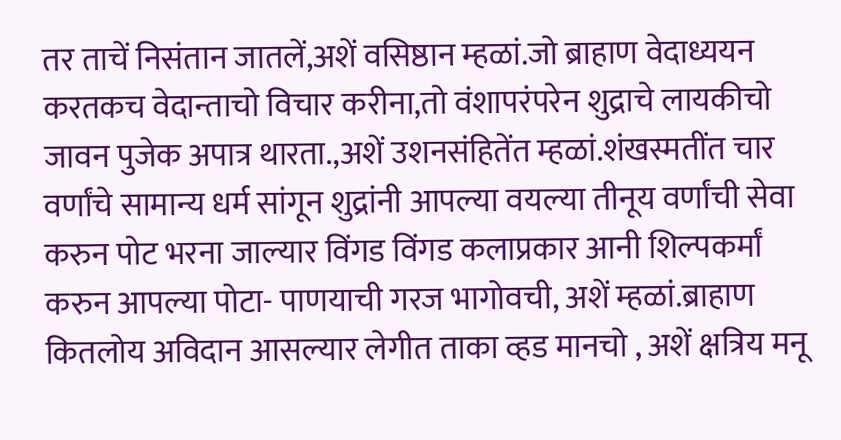तर ताचें निसंतान जातलें,अशें वसिष्ठान म्हळां.जो ब्राहाण वेदाध्ययन करतकच वेदान्ताचो विचार करीना,तो वंशापरंपरेन शुद्राचे लायकीचो जावन पुजेक अपात्र थारता.,अशें उशनसंहितेंत म्हळां.शंखस्मतींत चार वर्णांचे सामान्य धर्म सांगून शुद्रांनी आपल्या वयल्या तीनूय वर्णांची सेवा करुन पोट भरना जाल्यार विंगड विंगड कलाप्रकार आनी शिल्पकर्मां करुन आपल्या पोटा- पाणयाची गरज भागोवची, अशें म्हळां.ब्राहाण कितलोय अविदान आसल्यार लेगीत ताका व्हड मानचो , अशें क्षत्रिय मनू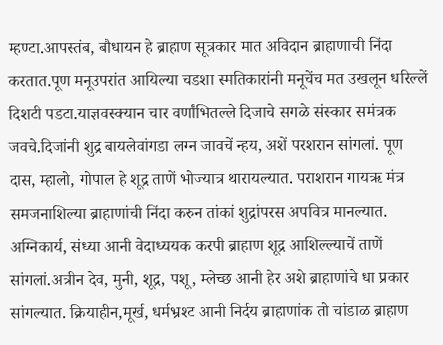म्हण्टा.आपस्तंब, बौधायन हे ब्राहाण सूत्रकार मात अविदान ब्राहाणाची निंदा करतात.पूण मनूउपरांत आयिल्या चडशा स्मतिकारांनी मनूचेंच मत उखलून धरिल्लें दिशटी पडटा.याज्ञवस्क्यान चार वर्णांभितल्ले दिजाचे सगळे संस्कार समंत्रक जवचे.दिजांनी शुद्र बायलेवांगडा लग्न जावचें न्हय, अशें परशरान सांगलां. पूण दास, म्हालो, गोपाल हे शूद्र ताणें भोज्यात्र थारायल्यात. पराशरान गायऋ मंत्र समजनाशिल्या ब्राहाणांची निंदा करुन तांकां शुद्रांपरस अपवित्र मानल्यात. अग्निकार्य, संध्या आनी वेदाध्ययक करपी ब्राहाण शूद्र आशिल्ल्याचें ताणें सांगलां.अत्रीन देव, मुनी, शूद्र, पशू, म्लेच्छ आनी हेर अशे ब्राहाणांचे धा प्रकार सांगल्यात. क्रियाहीन,मूर्ख, धर्मभ्रश्ट आनी निर्दय ब्राहाणांक तो चांडाळ ब्राहाण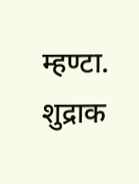म्हण्टा. शुद्राक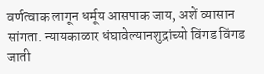वर्णत्वाक लागून धर्मूय आसपाक जाय, अशें व्यासान सांगता. न्यायकाळार धंघावेल्यानशुद्रांच्यो विंगड विंगड जाती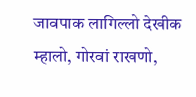जावपाक लागिल्लो देखीक म्हालो, गोरवां राखणो,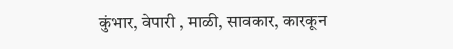कुंभार, वेपारी , माळी, सावकार, कारकून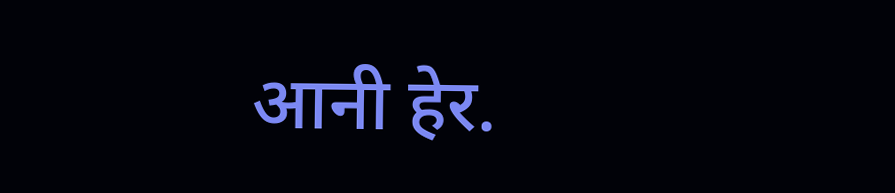आनी हेर.